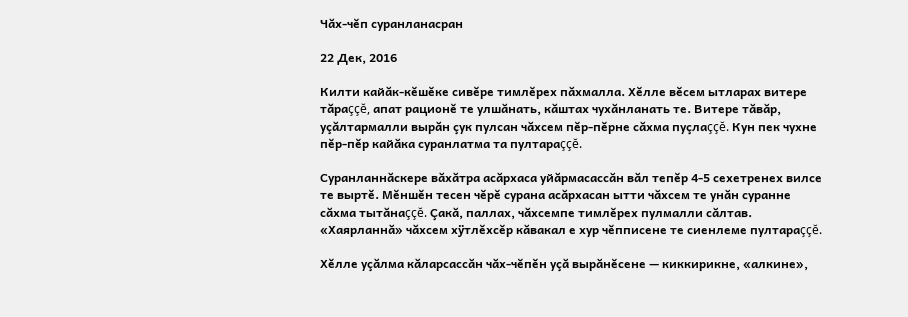Чăх-чĕп суранланасран

22 Дек, 2016

Килти кайăк-кĕшĕке сивĕре тимлĕрех пăхмалла. Хĕлле вĕсем ытларах витере тăраççĕ, апат рационĕ те улшăнать, кăштах чухăнланать те. Витере тăвăр, уçăлтармалли вырăн çук пулсан чăхсем пĕр-пĕрне сăхма пуçлаççĕ. Кун пек чухне пĕр-пĕр кайăка суранлатма та пултараççĕ.

Суранланнăскере вăхăтра асăрхаса уйăрмасассăн вăл тепĕр 4-5 сехетренех вилсе те выртĕ. Мĕншĕн тесен чĕрĕ сурана асăрхасан ытти чăхсем те унăн суранне сăхма тытăнаççĕ. Çакă, паллах, чăхсемпе тимлĕрех пулмалли сăлтав. «Хаярланнă» чăхсем хÿтлĕхсĕр кăвакал е хур чĕпписене те сиенлеме пултараççĕ.

Хĕлле уçăлма кăларсассăн чăх-чĕпĕн уçă вырăнĕсене — киккирикне, «алкине»,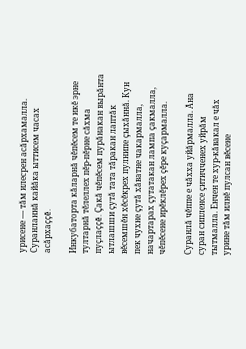урисене — тăм илесрен асăрхамалла. Суранланнă кайăка ыттисем часах асăрхаççĕ.

Инкубаторта кăларнă чĕпĕсем те икĕ эрне тултарнă тĕлеллех пĕр-пĕрне сăхма пуçлаççĕ. Çакă чĕпĕсем пурăнакан вырăнта ытлашши çутă тата тăракан лаптăк вĕсемшĕн хĕсĕкрех пулнипе çыхăннă. Кун пек чухне çутă хăватне чакармалла, начартарах çутатакан лампа çакмалла, чĕпĕсене ирĕклĕрех çĕре куçармалла.

Суранлă чĕппе е чăхха уйăрмалла. Ăна суран сипленсе çитичченех уйрăм тытмалла. Енчен те хур-кăвакал е чăх урине тăм илнĕ пулсан вĕсене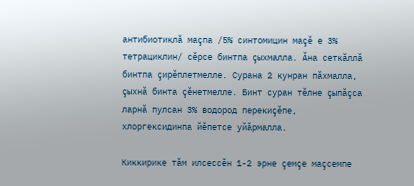антибиотиклă маçпа /5% синтомицин маçĕ е 3% тетрациклин/ сĕрсе бинтпа çыхмалла. Ăна сеткăллă бинтпа çирĕплетмелле. Сурана 2 кунран пăхмалла, çыхнă бинта çĕнетмелле. Бинт суран тĕлне çыпăçса ларнă пулсан 3% водород перекиçĕпе, хлоргексидинпа йĕпетсе уйăрмалла.

Киккирике тăм илсессĕн 1-2 эрне çемçе маçсемпе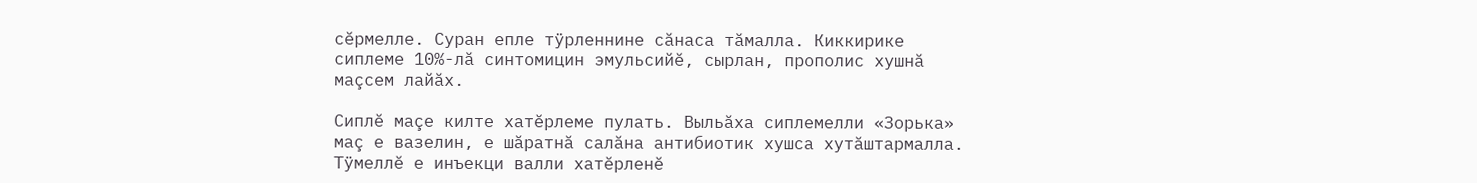сĕрмелле. Суран епле тÿрленнине сăнаса тăмалла. Киккирике сиплеме 10%-лă синтомицин эмульсийĕ, сырлан, прополис хушнă маçсем лайăх.

Сиплĕ маçе килте хатĕрлеме пулать. Выльăха сиплемелли «Зорька» маç е вазелин, е шăратнă салăна антибиотик хушса хутăштармалла. Тÿмеллĕ е инъекци валли хатĕрленĕ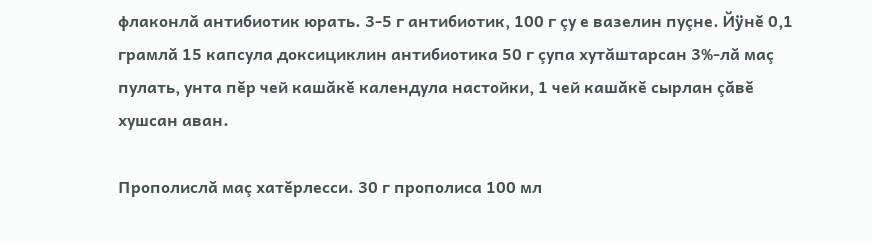флаконлă антибиотик юрать. 3-5 г антибиотик, 100 г çу е вазелин пуçне. Йÿнĕ 0,1 грамлă 15 капсула доксициклин антибиотика 50 г çупа хутăштарсан 3%-лă маç пулать, унта пĕр чей кашăкĕ календула настойки, 1 чей кашăкĕ сырлан çăвĕ хушсан аван.

Прополислă маç хатĕрлесси. 30 г прополиса 100 мл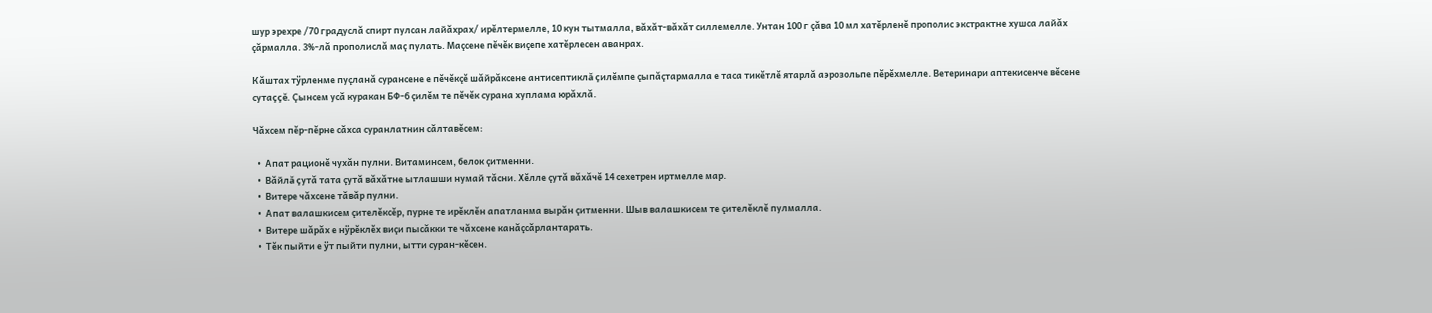шур эрехре /70 градуслă спирт пулсан лайăхрах/ ирĕлтермелле, 10 кун тытмалла, вăхăт-вăхăт силлемелле. Унтан 100 г çăва 10 мл хатĕрленĕ прополис экстрактне хушса лайăх çăрмалла. 3%-лă прополислă маç пулать. Маçсене пĕчĕк виçепе хатĕрлесен аванрах.

Кăштах тÿрленме пуçланă сурансене е пĕчĕкçĕ шăйрăксене антисептиклă çилĕмпе çыпăçтармалла е таса тикĕтлĕ ятарлă аэрозольпе пĕрĕхмелле. Ветеринари аптекисенче вĕсене сутаççĕ. Çынсем усă куракан БФ-6 çилĕм те пĕчĕк сурана хуплама юрăхлă.

Чăхсем пĕр-пĕрне сăхса суранлатнин сăлтавĕсем:

  •  Апат рационĕ чухăн пулни. Витаминсем, белок çитменни.
  •  Вăйлă çутă тата çутă вăхăтне ытлашши нумай тăсни. Хĕлле çутă вăхăчĕ 14 сехетрен иртмелле мар.
  •  Витере чăхсене тăвăр пулни.
  •  Апат валашкисем çителĕксĕр, пурне те ирĕклĕн апатланма вырăн çитменни. Шыв валашкисем те çителĕклĕ пулмалла.
  •  Витере шăрăх е нÿрĕклĕх виçи пысăкки те чăхсене канăçсăрлантарать.
  •  Тĕк пыйти е ÿт пыйти пулни, ытти суран-кĕсен.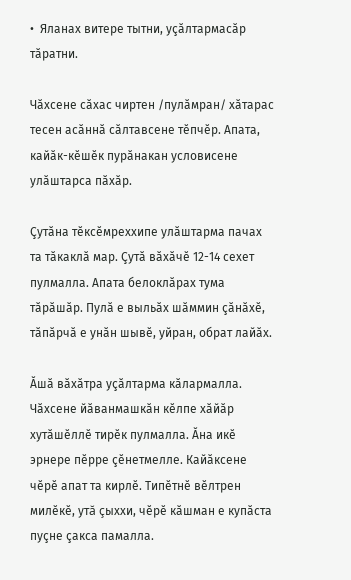•  Яланах витере тытни, уçăлтармасăр тăратни.

Чăхсене сăхас чиртен /пулăмран/ хăтарас тесен асăннă сăлтавсене тĕпчĕр. Апата, кайăк-кĕшĕк пурăнакан условисене улăштарса пăхăр.

Çутăна тĕксĕмреххипе улăштарма пачах та тăкаклă мар. Çутă вăхăчĕ 12-14 сехет пулмалла. Апата белоклăрах тума тăрăшăр. Пулă е выльăх шăммин çăнăхĕ, тăпăрчă е унăн шывĕ, уйран, обрат лайăх.

Ăшă вăхăтра уçăлтарма кăлармалла. Чăхсене йăванмашкăн кĕлпе хăйăр хутăшĕллĕ тирĕк пулмалла. Ăна икĕ эрнере пĕрре çĕнетмелле. Кайăксене чĕрĕ апат та кирлĕ. Типĕтнĕ вĕлтрен милĕкĕ, утă çыххи, чĕрĕ кăшман е купăста пуçне çакса памалла.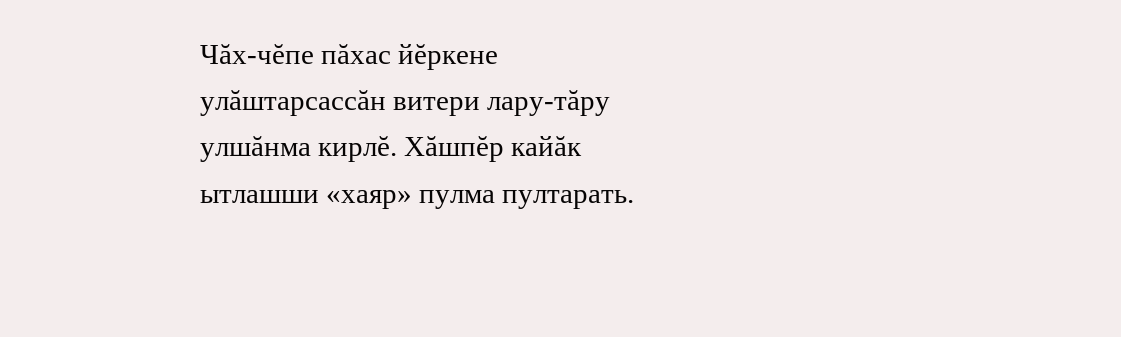Чăх-чĕпе пăхас йĕркене улăштарсассăн витери лару-тăру улшăнма кирлĕ. Хăшпĕр кайăк ытлашши «хаяр» пулма пултарать.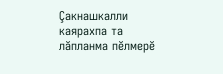Çакнашкалли каярахпа та лăпланма пĕлмерĕ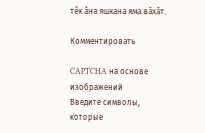тĕк ăна яшкана яма вăхăт.

Комментировать

CAPTCHA на основе изображений
Введите символы, которые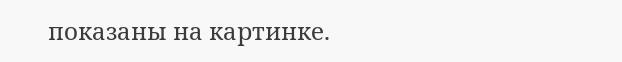показаны на картинке.